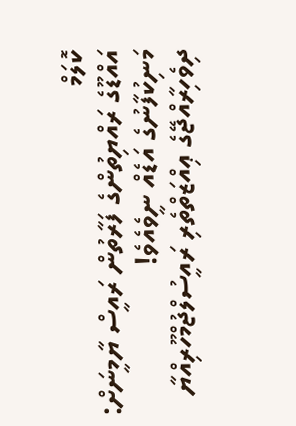ކޮލަމް
އައްޑޫގެ ރައްޔިތުންގެ ފަރާތުން ރައީސް ޔާމީނަށް: މަނިކުފާނުގެ އަޑެއް ނީވެއެވެ!
ދިވެހިރާއްޖޭގެ ޢިއްޒަތްތެރި ރައީސުލްޖުމްހޫރިއްޔާ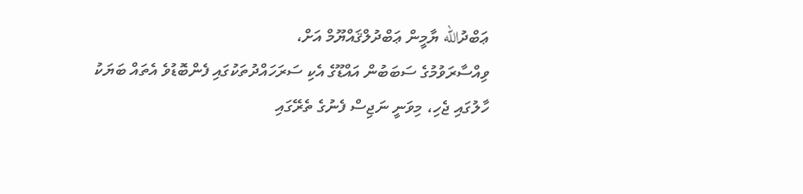ޢަބްދުالله ޔާމީން ޢަބްދުލްޤައްޔޫމް އަށް،
ވިއްސާރަވުމުގެ ސަބަބުން އައްޑޫގެ އެކި ސަރަހައްދުތަކުގައި ފެންބޮޑުވެ އެތައް ބަޔަކު ހާލުގައި ޖެހި، މިވަނީ ނަޖިސް ފެނުގެ ތެރޭގައި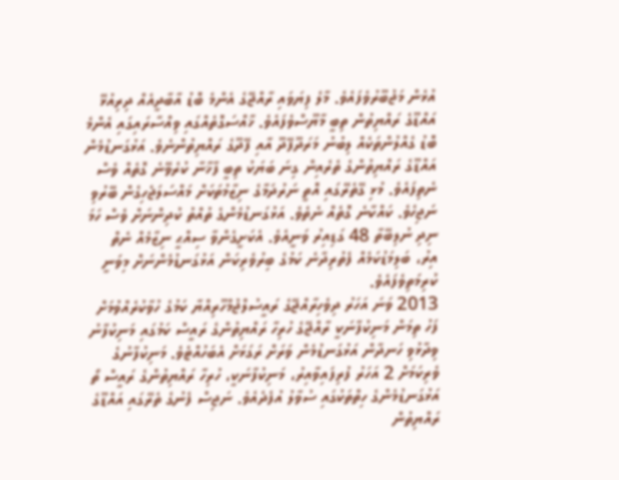އުޅެން މަޖުބޫރުވެފައެވެ. މާލެ ފިޔަވައި ރާއްޖޭގެ އެންމެ ބޮޑު އާބާދީއެއް ދިރިއުޅޭ އައްޑޫގެ ރައްޔިތުން ތިބީ މާޔޫސްވެފައެވެ. ޚާއްސަގޮތެއްގައި ވިއްސާރައިގައި އެންމެ ބޮޑު ގެއްލުންތަކެއް ލިބުނު މަރަދޫފޭދޫ އާއި ފޭދޫގެ ރައްޔިތުންނެވެ. އަޅުގަނޑުމެން އައްޑޫގެ ރައްޔިތުންގެ ތެރެއިން ގިނަ ބަޔަކު ތިބީ ފާޚާނާ ކުރެވޭނެ ގޮތެއް ވެސް ނެތިފައެވެ. މުޅި ގޭތެރޭގައި އޮތީ ނަރުދަމާގެ ނިޒާމުތަކަށް މައްސަލަޖެހިގެން ބޭރުވި ނަޖިހެވެ. ކައްކާނެ ގޮތެއް ނެތެވެ. އަޅުގަނޑުމެންގެ ތުއްތު ކުދިންނަށް ވެސް ހަމަ ނިދި ނުލިބޭތާ 48 ގަޑިއިރު ވަނީއެވެ. އެކަށީގެންވާ ސިއްޙީ ނިޒާމެއް ނެތް އިރު، ބަލިމަޑުކަމެއް ފެތުރިދާނެ ކަމުގެ ބިރުވެރިކަން އަޅުގަނޑުމެންނަށް މިވަނީ ކުރިމަތިވެފައެވެ.
2013 ވަނަ އަހަރު ދިވެހިރާއްޖޭގެ ރައީސުލްޖުމްހޫރިއްޔާ ކަމުގެ ހުވާކުރެއްވުމަށް ފަހު ތިމަން މަނިކުފާނަކީ ރާއްޖޭގެ ހުރިހާ ރައްޔިތުންގެ ރައީސް ކަމުގައި މަނިކުފާނު ވިދާޅުވި ހަނދާން އަޅުގަނޑުމެން ވަރަށް ރަގަޅަށް އެބަހުއްޓެވެ. މަނިކުފާނުގެ ވެރިކަމަށް 2 އަހަރު ފުރިފައިވާއިރު، މަނިކުފާނަކީ، ހުރިހާ ރައްޔިތުންގެ ރައީސް ތޯ އަޅުގަނޑުމެންގެ ހިތްތަކުގައި ސުވާލު އުފެދެއެވެ. ނަޖިސް ފެނުގެ ތެރޭގައި އައްޑޫގެ ރައްޔިތުން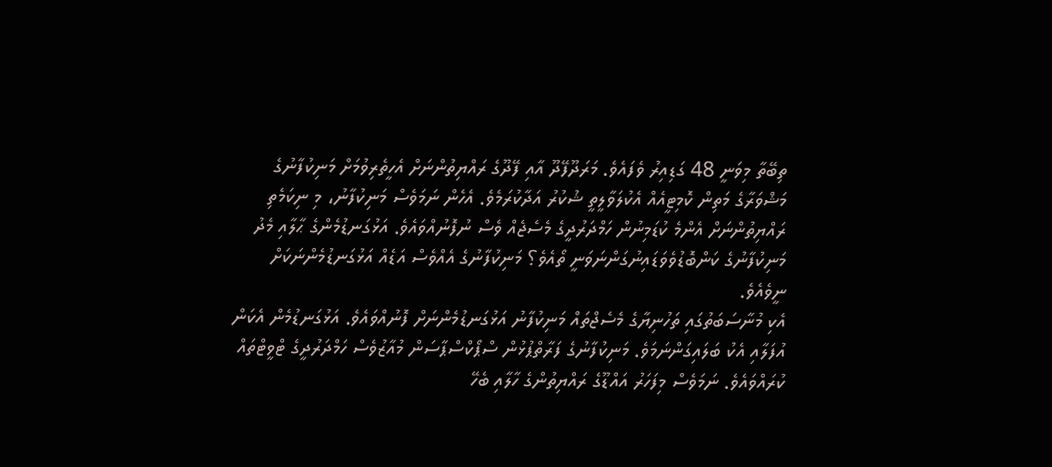ތިބޭތާ މިވަނީ 48 ގަޑިއިރު ވެފައެވެ. މަރަދޫފޭދޫ އާއި ފޭދޫގެ ރައްޔިތުންނަށް އެހީތެރިވުމަށް މަނިކުފާނުގެ މަޝްވަރާގެ މަތިން ކޮމިޓީއެއް އެކުލަވާލީތީ ޝުކުރު އަދާކުރަމެވެ. އެހެން ނަމަވެސް މަނިކުފާނު، މި ނިކަމެތި ރައްޔިތުންނަށް އެންމެ ކުޑަމިނުން ހަމްދަރުދީގެ މެސެޖެއް ވެސް ނުފޮނުއްވައެވެ. އަޅުގަނޑުމެންގެ ޙާލާއި މެދު މަނިކުފާނުގެ ކަންބޮޑުވެވަޑައިނުގަންނަވަނީ ތޯއެވެ؟ މަނިކުފާނުގެ އެއްވެސް އަޑެއް އަޅުގަނޑުމެންނަކަށް ނީވެއެވެ.
އެކި މުނާސަބަތުގައި ތަހުނިޔާގެ މެސެޖްތައް މަނިކުފާނު އަޅުގަނޑުމެންނަށް ފޮނުއްވައެވެ. އަޅުގަނޑުމެން އެކަން އުފަލާއި އެކު ބަލައިގަންނަމަވެ. މަނިކުފާނުގެ ފަރާތްޕުޅުން ސްޕޯކްސްޕާސަން މުއާޒުވެސް ހަމްދަރުދީގެ ޓްވީޓްތައް ކުރައްވައެވެ. ނަމަވެސް މިފަހަރު އައްޑޫގެ ރައްޔިތުންގެ ހާލާއި ބެހޭ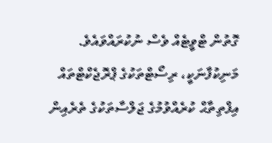ގޮތުން ޓްވީޓެއް ވެސް ނުކުރައްވައެވެ. މަނިކުފާނަކީ، ރިސޯޓްތަކުގެ ޕްރޮޖެކްޓްތައް އިފްތިތާޙް ކުރެއްވުމުގެ ޖަލްސާތަކުގެ ތެރެއިން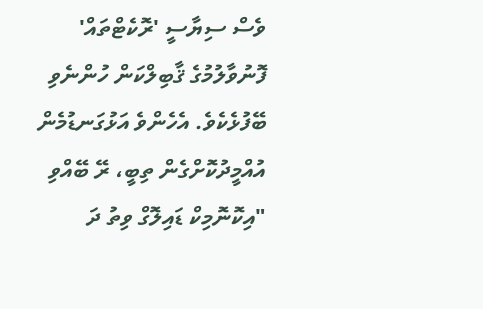ވެސް ސިޔާސީ 'ރޮކެޓްތައް' ފޮނުވާލުމުގެ ޤާބިލްކަން ހުންނެވި ބޭފުޅެކެވެ. އެހެންވެ އަޅުގަނޑުމެން އުއްމީދުކޮށްގެން ތިބީ، ރޭ ބޭއްވި "އިކޮނޮމިކް ޑައިލޮގް ވިތު ދަ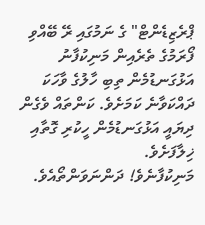ޕްރެޒިޑެންޓް" ގެ ނަމުގައި ރޭ ބޭއްވި ފޯރަމުގެ ތެރެއިން މަނިކުފާނު އަޅުގަނޑުމެން ތިބި ހާލުގެ ވާހަކަ ދައްކަވާނެ ކަމަށެވެ. ކަންތައް ވެގެން ދިޔައީ އަޅުގަނޑުމެން ހީކުރި ގޮތާއި ޚިލާފަށެވެ.
މަނިކުފާނެވެ! ދަންނަވަންތޯއެވެ.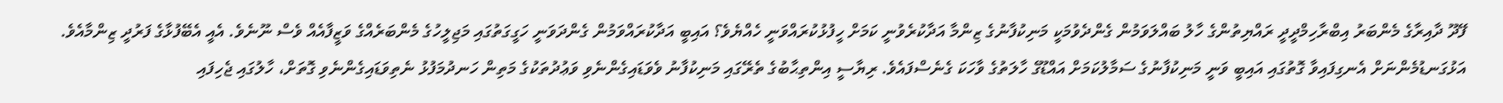ފޭދޫ ދާއިރާގެ މެންބަރު އިބްރާހިމްދީދީ ރައްޔިތުންގެ ހާލު ބައްލަވަމުން ގެންދެވުމަކީ މަނިކުފާނުގެ ޒިންމާ އަދާކުރެވުނީ ކަމަށް ހީފުޅުކުރައްވަނީ ހެއްޔެވެ؟ އައިބީ އަދާކުރައްވަމުން ގެންދަވަނީ ހަގީގަތުގައި މަޖިލީހުގެ މެންބަރެއްގެ ވަޒީފާއެއް ވެސް ނޫނެވެ. އެއީ އެބޭފުޅާގެ ފަރުދީ ޒިންމާއެވެ. އަޅުގަނޑުމެންނަށް އެނގިފައިވާ ގޮތުގައި އައިބީ ވަނީ މަނިކުފާނުގެ ސަމާލުކަމަށް އައްޑޫގެ ހާލަތުގެ ވާހަކަ ގެނެސްފައެވެ. ރިޔާސީ އިންތިޙާބުގެ ތެރޭގައި މަނިކުފާނު ވެވަޑައިގެންނެވި ވަޢުދުތަކުގެ މަތިން ހަނދުމަފުޅު ނެތިވަޑައިގެންނެވި ގޮތަށް، ހާލުގައި ޖެހިފައި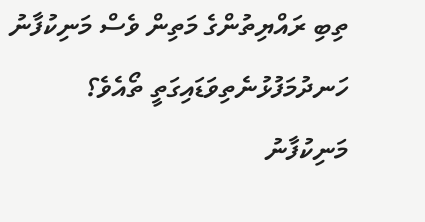ތިބި ރައްޔިތުންގެ މަތިން ވެސް މަނިކުފާނު ހަނދުމަފުޅުނެތިވަޑައިގަތީ ތޯއެވެ؟
މަނިކުފާނު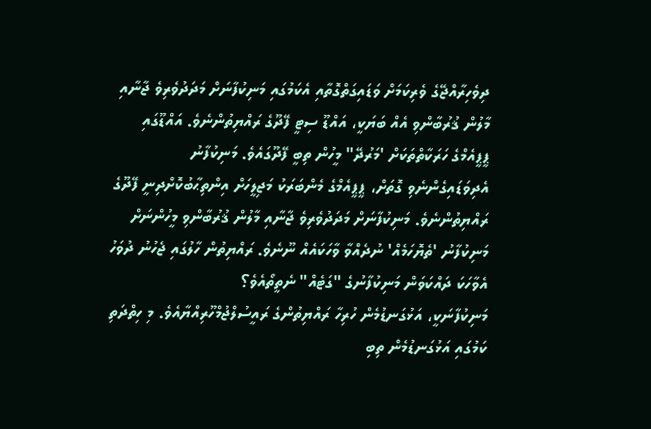ދިވެހިރާއްޖޭގެ ވެރިކަމަށް ވަޑައިގަތްގޮތާއި އެކަމުގައި މަނިކުފާނަށް މަދަދުވެރިވެ ޖާނާއި މާލުން ޤުރުބާންވި އެއް ބަޔަކީ، އައްޑޫ ސިޓީ ފޭދޫގެ ރައްޔިތުންނެވެ. އައްޑޫގައި ޕީޕީއެމްގެ ހަރަކާތްތަކަށް 'މަރުދޭ" މީހުން ތިބީ ފޭދޫގައެވެ. މަނިކުފާނު އެދިވަޑައިގެންނެވި ގޮތަށް، ޕީޕީއެމްގެ މެންބަރަކު މަޖިލީހަށް އިންތިޙާބުކޮށްދިނީ ފޭދޫގެ ރައްޔިތުންނެވެ. މަނިކުފާނަށް މަދަދުވެރިވެ ޖާނާއި މާލުން ޤުރުބާންވި މީހުންނަށް މަނިކުފާނު 'ތެޔޮހަމެއް' ނުދެއްވާ ވާހަކައެއް ނޫނެވެ. ރައްޔިތުން ހާލުގައި ޖެހުނު ދުވަހު އެވާހަކަ ދައްކަވަން މަނިކުފާނުގެ "ގަޓެއް" ނެތީތޯއެވެ؟
މަނިކުފާނަކީ، އަޅުގަނޑުމެން ހުރިހާ ރައްޔިތުންގެ ރައީސުލްޖުމްހޫރިއްޔާއެވެ. މި ހިތްދަތި ކަމުގައި އަޅުގަނޑުމެން ތިބި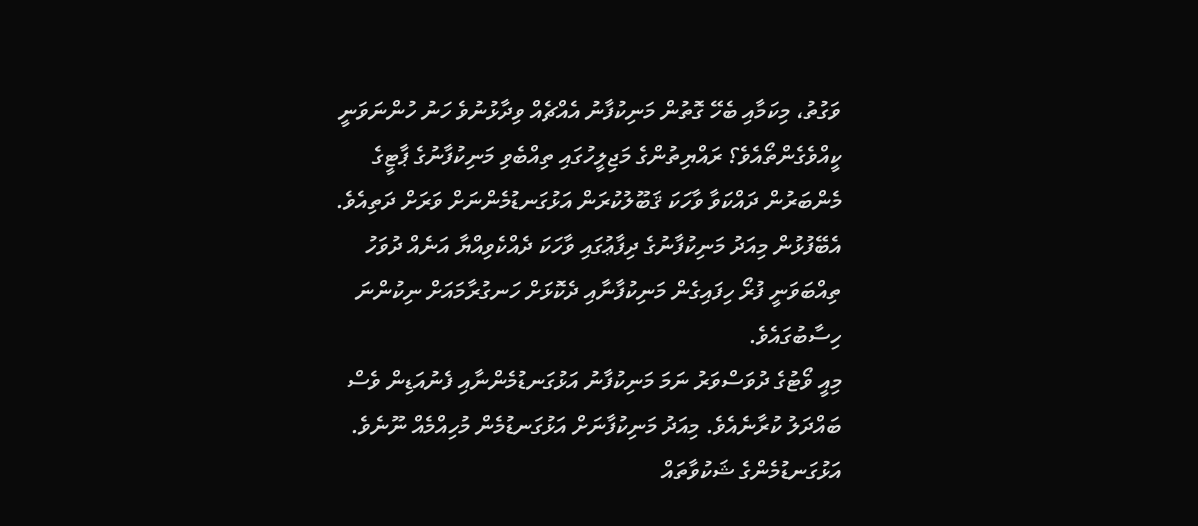ވަގުތު، މިކަމާއި ބެހޭ ގޮތުން މަނިކުފާނު އެއްޗެއް ވިދާޅުނުވެ ހަނު ހުންނަވަނީ ކީއްވެގެންތޯއެވެ؟ ރައްޔިތުންގެ މަޖިލީހުގައި ތިއްބެވި މަނިކުފާނުގެ ޕާޓީގެ މެންބަރުން ދައްކަވާ ވާހަކަ ޤަބޫލުކުރަން އަޅުގަނޑުމެންނަށް ވަރަށް ދަތިއެވެ. އެބޭފުޅުން މިއަދު މަނިކުފާނުގެ ދިފާޢުގައި ވާހަކަ ދެއްކެވިއްޔާ އަނެއް ދުވަހު ތިއްބަވަނީ ފުރޯ ހިފައިގެން މަނިކުފާނާއި ދެކޮޅަށް ހަނގުރާމައަށް ނިކުންނަ ހިސާބުގައެވެ.
މިއީ ވޯޓުގެ ދުވަސްވަރު ނަމަ މަނިކުފާނު އަޅުގަނޑުމެންނާއި ފެނުއަޑިން ވެސް ބައްދަލު ކުރާނެއެވެ. މިއަދު މަނިކުފާނަށް އަޅުގަނޑުމެން މުހިއްމެއް ނޫނެވެ. އަޅުގަނޑުމެންގެ ޝަކުވާތައް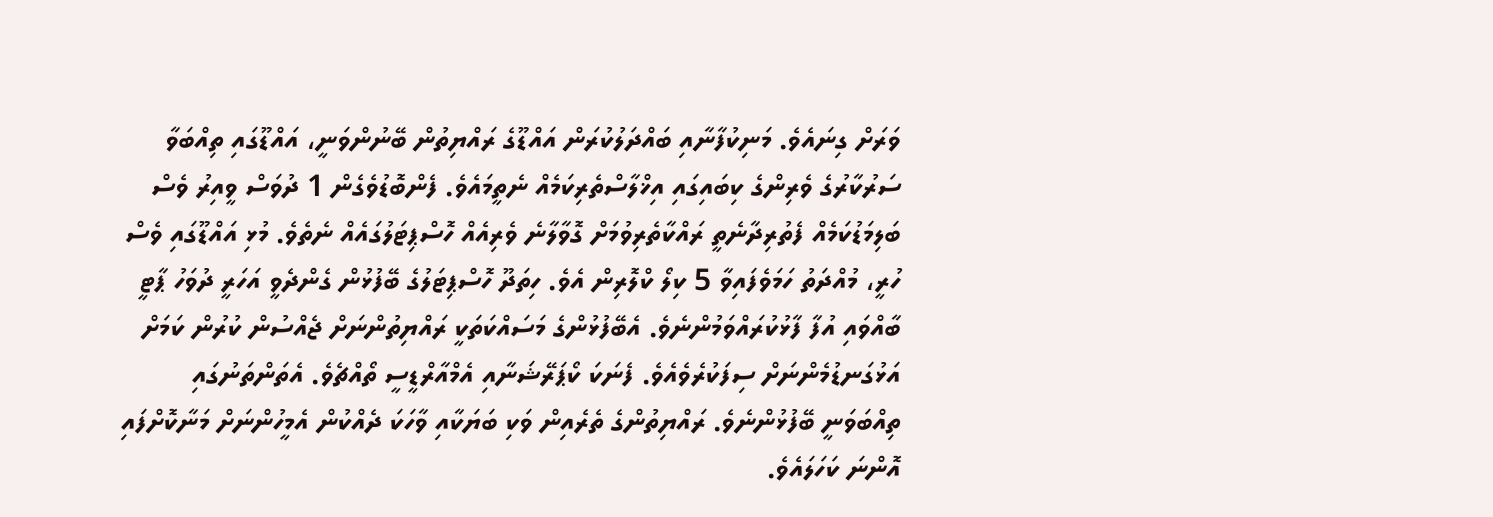ވަރަށް ގިނައެވެ. މަނިކުފާނާއި ބައްދަލުކުރަން އައްޑޫގެ ރައްޔިތުން ބޭނުންވަނީ، އައްޑޫގައި ތިއްބަވާ ސަރުކާރުގެ ވެރިންގެ ކިބައިގައި އިޚްލާސްތެރިކަމެއް ނެތީމައެވެ. ފެންބޮޑުވެގެން 1 ދުވަސް ވީއިރު ވެސް ބަލިމަޑުކަމެއް ފެތުރިދާނެތީ ރައްކާތެރިވުމަށް ގޮވާލާނެ ވެރިއެއް ހޮސްޕިޓަލުގައެއް ނެތެވެ. މުޅި އައްޑޫގައި ވެސް ހުރީ، މުއްދަތު ހަމަވެފައިވާ 5 ކިލޯ ކްލޮރިން އެވެ. ހިތަދޫ ހޮސްޕިޓަލުގެ ބޭފުޅުން ގެންދެވީ އަހަރީ ދުވަހު ޕާޓީ ބާއްވައި އުފާ ފާޅުކުރައްވަމުންނެވެ. އެބޭފުޅުންގެ މަސައްކަތަކީ ރައްޔިތުންނަށް ޖެއްސުން ކުރުން ކަމަށް އަޅުގަނޑުމެންނަށް ސިފަކުރެވެއެވެ. ފެނަކަ ކޯޕަރޭޝަނާއި އެމްއާރްޑީސީ ތޯއްޗެވެ. އެތަންތަނުގައި ތިއްބަވަނީ ބޭފުޅުންނެވެ. ރައްޔިތުންގެ ތެރެއިން ވަކި ބަޔަކާއި ވާހަކަ ދެއްކުން އެމީހުންނަށް މަނާކޮށްފައި އޮންނަ ކަހަލައެވެ.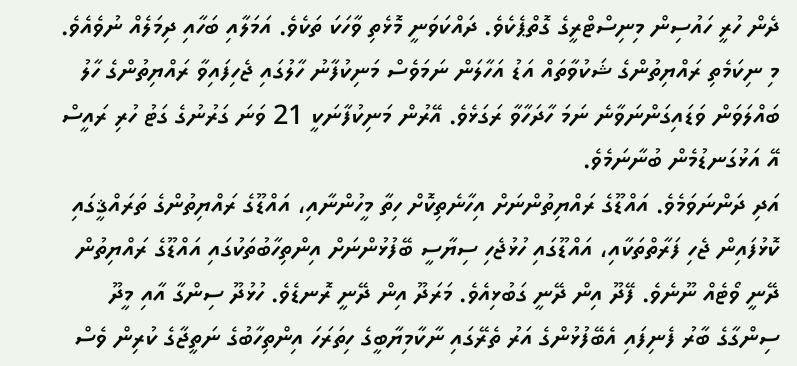ދެން ހުރީ ހައުސިން މިނިސްޓްރީގެ ގޮތްޕެކެވެ. ދައްކަވަނީ މޮޅެތި ވާހަކަ ތަކެވެ. އަމަލާއި ބަހާއި ދިމަލެއް ނުވެއެވެ.
މި ނިކަމެތި ރައްޔިތުންގެ ޝަކުވާތައް އަޑު އަހާލަން ނަމަވެސް މަނިކުފާނު ހާލުގައި ޖެހިފައިވާ ރައްޔިތުންގެ ހާލު ބައްލަވަން ވަޑައިގަންނަވާނެ ނަމަ ހާދަހާވާ ރަގަޅެވެ. އޭރުން މަނިކުފާނަކީ 21 ވަނަ ގަރުނުގެ ގަޓު ހުރި ރައީސް އޭ އަޅުގަނޑުމެން ބުނާނަމެވެ.
އަދި ދަންނަވަމެވެ. އައްޑޫގެ ރައްޔިތުންނަށް އިހާނެތިކޮށް ހިތާ މީހުންނާއި، އައްޑޫގެ ރައްޔިތުންގެ ތަރައްޤީގައި ކޮޅުފައިން ޖެހި ފަރާތްތަކާއި، އައްޑޫގައި ހުޅުޖެހި ސިޔާސީ ބޭފުޅުންނަށް އިންތިހާބުތަކުގައި އައްޑޫގެ ރައްޔިތުން ދޭނީ ވޯޓެއް ނޫނެވެ. ފޭދޫ އިން ދޭނީ ގަބުޅިއެވެ. މަރަދޫ އިން ދޭނީ ރޮނޑެވެ. ހުޅުދޫ ސިންގާ އާއި މީދޫ ސިންގާގެ ބާރު ފެނިފައި އެބޭފުޅުންގެ އަރު ތެރޭގައި ނާކާމިޔާބީގެ ހިތަރަހަ އިންތިހާބުގެ ނަތީޖާގެ ކުރިން ވެސް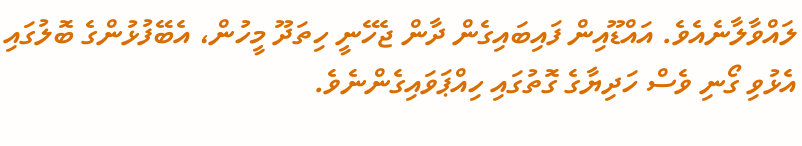ލައްވާލާނެއެވެ. އައްޑޫއިން ފައިބައިގެން ދާން ޖެހޭނީ ހިތަދޫ މީހުން، އެބޭފުޅުންގެ ބޮލުގައި އެޅުވި ގޯނި ވެސް ހަދިޔާގެ ގޮތުގައި ހިއްޕަވައިގެންނެވެ.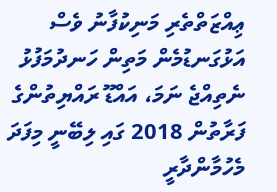ޢިއްޒަތްތެރި މަނިކުފާނު ވެސް އަޅުގަނޑުމެން މަތިން ހަނދުމަފުޅު ނެތިއްޖެ ނަމަ، އައްޑޫ ރައްޔިތުންގެ ފަރާތުން 2018 ގައި ލިބޭނީ މިފަދަ މެހުމާންދާރީ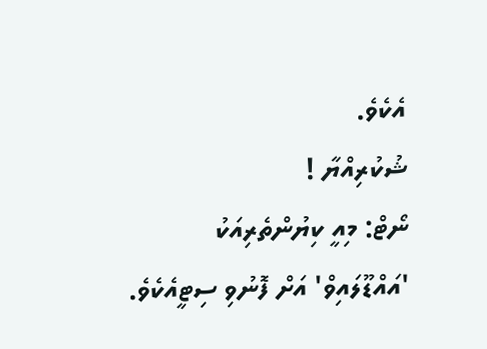އެކެވެ.
ޝުކުރިއްޔާ !
ނޯޓް: މިއީ ކިޔުންތެރިއަކު 'އައްޑޫލައިވް' އަށް ފޮނުވި ސިޓީއެކެވެ.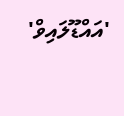'އައްޑޫލައިވް'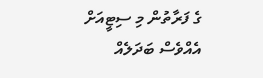ގެ ފަރާތުން މި ސިޓީއަށް އެއްވެސް ބަދަލެއް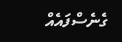ގެނެސްފައެއް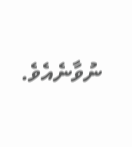ނުވާނެއެވެ.